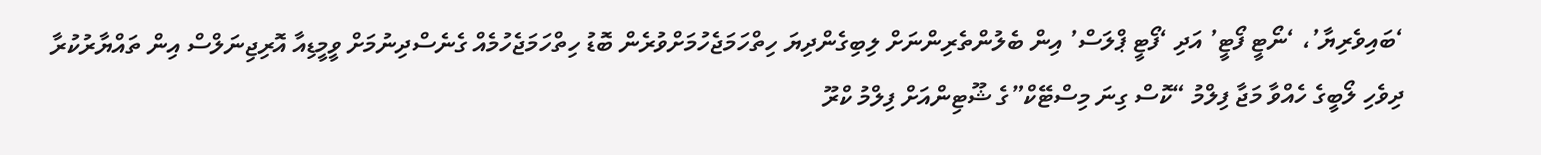‘ބައިވެރިޔާ’، ‘ނޯޓީ ފޯޓީ’ އަދި ‘ފޯޓީ ޕްލަސް’ އިން ބެލުންތެރިންނަށް ލިބިގެންދިޔަ ހިތްހަމަޖެހުމަށްވުރެން ބޮޑު ހިތްހަމަޖެހުމެއް ގެނެސްދިނުމަށް ވީމީޑިއާ އޮރިޖިނަލްސް އިން ތައްޔާރުކުރާ ދިވެހި ލޯބީގެ ހެއްވާ މަޖާ ފިލްމު “ކޮސް ގިނަ މިސްޓޭކް”ގެ ޝޫޓިންއަށް ފިލްމު ކްރޫ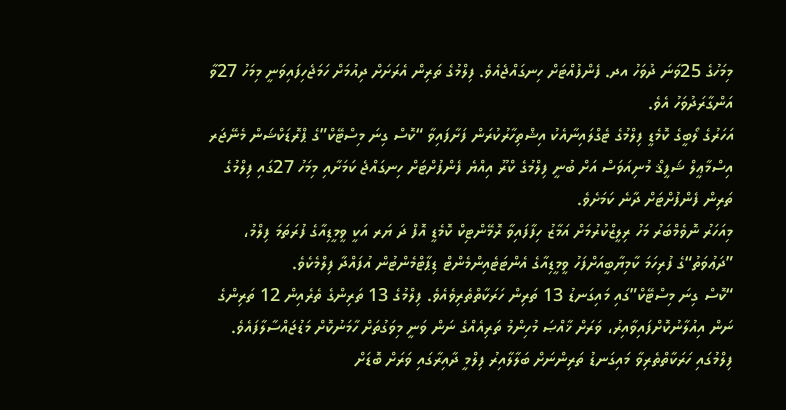މިމަހުގެ 25ވަނަ ދުވަހު އދ. ފެންފުއްޓަށް ހިނގައްޖެއެވެ. ފިލްމުގެ ތަރިން އެރަށަށް ދިއުމަށް ހަމަޖެހިފައިވަނީ މިމަހު 27ވާ އަންގާރަދުވަހު އެވެ.
އަހަރުގެ ލޯބީގެ ކޮމެޑީ ފިލްމުގެ ޓެގްލައިނާއެކު އިޝްތިހާރުކުރަން ފަށާފައިވާ “ކޮސް ގިނަ މިސްޓޭކް”ގެ ޕްރޮޑަކްޝަން މެނޭޖަރ އިސްމާޢީލް ޝަފީޤް މުނިއަވަސް އަށް ބުނީ ފިލްމުގެ ކްރޫ އިއްޔެ ފެންފުށްޓަށް ހިނގައްޖެ ކަމަށާއި މިމަހު 27ގައި ފިލްމުގެ ތަރިން ފެންފުށްޓަށް ދާނެ ކަމަށެވެ.
މިއަހަރު ނޮވެމްބަރު މަހު ރިލީޒްކުރުމަށް އަމާޒު ހިފާފައިވާ ރޮމޭންޓިކް ކޮމެޑީ އޮފް ދަ ޔަރ އަކީ ވީމީޑިއާގެ ފުރަތަމަ ފިލްމު، ”ދަޢުވަތު“ގެ ފުރިހަމަ ކާމިޔާބީއަށްފަހު ވީމީޑިއާގެ އެންޓަޓެއިންމެންޓް ޑިޕާޓްމެންޓުން އުފައްދާ ފިލްމެކެވެ.
“ކޮސް ގިނަ މިސްޓޭކް”ގައި މައިގަނޑު 13 ތަރިން ހަރަކާތްތެރިވެއެވެ. ފިލްމުގެ 13 ތަރިންގެ ތެރެއިން 12 ތަރިންގެ ނަން އިއުލާނުކޮށްފައިވާއިރު، ވަރަށް ޚާއްޞަ މުހިންމު ތަރިއެއްގެ ނަން ވަނީ މިވަގުތަށް ހާމަނުކޮށް މަޑުޖައްސާލާފައެވެ. ފިލްމުގައި ހަރަކާތްތެރިވާ މައިގަނޑު ތަރިންނަށް ބަލާލާއިރު ފިލްމީ ދާއިރާގައި ވަރަށް ބޮޑަށް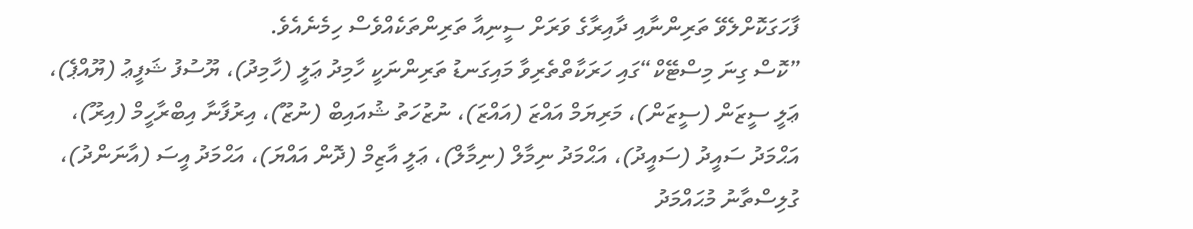ފާހަގަކޮށްލެވޭ ތަރިންނާއި ދާއިރާގެ ވަރަށް ސީނިއާ ތަރިންތަކެއްވެސް ހިމެނެއެވެ.
”ކޮސް ގިނަ މިސްޓޭކް“ގައި ހަރަކާތްތެރިވާ މައިގަނޑު ތަރިންނަކީ ހާމިދު ޢަލީ (ހާމިދު)، ޔޫސުފު ޝަފީޢު (ޔޫއްޕެ)، ޢަލީ ސީޒަން (ސީޒަން)، މަރިޔަމް އައްޒަ (އައްޒަ)، ނުޒުހަތު ޝުއައިބް (ނުޒޫ)، އިރުފާނާ އިބްރާހީމް (އިރޫ)، އަޙްމަދު ސައީދު (ސައީދު)، އަޙްމަދު ނިމާލް (ނިމާލް)، ޢަލީ އާޒިމް (ދޮން އައްޔަ)، އަޙްމަދު އީސަ (އާނަންދު)، ގުލިސްތާނު މުޙައްމަދު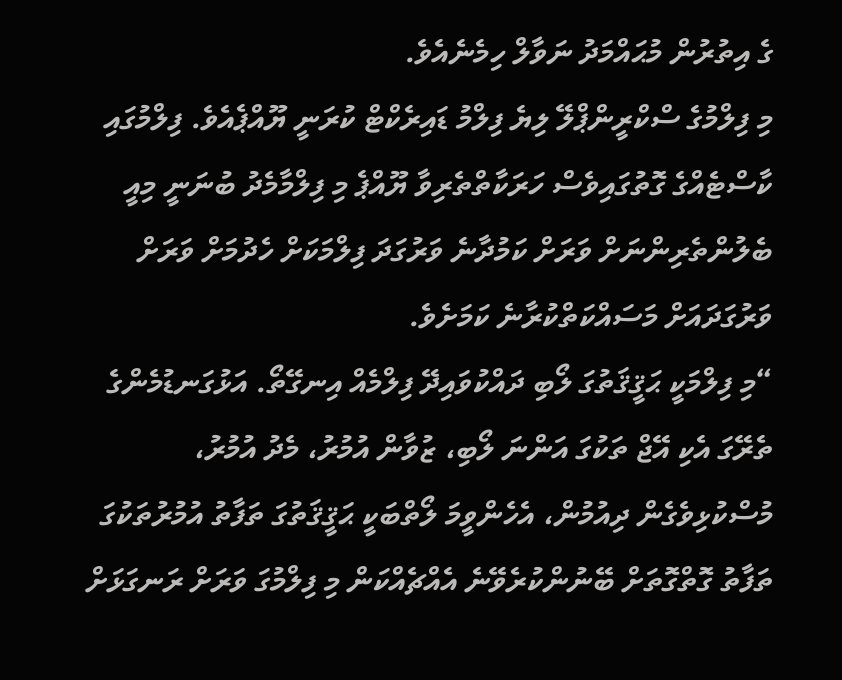ގެ އިތުރުން މުޙައްމަދު ނަވާލް ހިމެނެއެވެ.
މި ފިލްމުގެ ސްކްރީންޕްލޭ ލިޔެ ފިލްމު ޑައިރެކްޓް ކުރަނީ ޔޫއްޕެއެވެ. ފިލްމުގައި ކާސްޓެއްގެ ގޮތުގައިވެސް ހަރަކާތްތެރިވާ ޔޫއްޕެ މި ފިލްމާމެދު ބުނަނީ މިއީ ބެލުންތެރިންނަށް ވަރަށް ކަމުދާނެ ވަރުގަދަ ފިލްމަކަށް ހެދުމަށް ވަރަށް ވަރުގަދައަށް މަސައްކަތްކުރާނެ ކަމަށެވެ.
“މި ފިލްމަކީ ޙަޤީޤަތުގަ ލޯބި ދައްކުވައިދޭ ފިލްމެއް އިނގޭތޯ. އަޅުގަނޑުމެންގެ ތެރޭގަ އެކި އޭޖް ތަކުގަ އަންނަ ލޯބި، ޒުވާން އުމުރު، މެދު އުމުރު، މުސްކުޅިވެގެން ދިއުމުން، އެހެންވީމަ ލޯތްބަކީ ޙަޤީޤަތުގަ ތަފާތު އުމުރުތަކުގަ ތަފާތު ގޮތްގޮތަށް ބޭނުންކުރެވޭނެ އެއްޗެއްކަން މި ފިލްމުގަ ވަރަށް ރަނގަޅަށް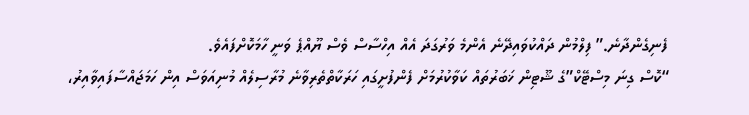ފެނިގެންދާނެ.” ފިލްމުން ދައްކުވައިދޭނެ އެންމެ ވަރުގަދަ އެއް އިހްސާސް ވެސް ޔޫއްޕެ ވަނީ ހާމަކޮށްފައެވެ.
“ކޮސް ގިނަ މިސްޓޭކް”ގެ ޝޫޓިން ޚަބަރުތައް ކަވާކުރުމަށް ފެންފުށީގައި ހަރަކާތްތެރިވާނެ މުރާސިލެއް މުނިއަވަސް އިން ހަމަޖައްސާފައިވާއިރު،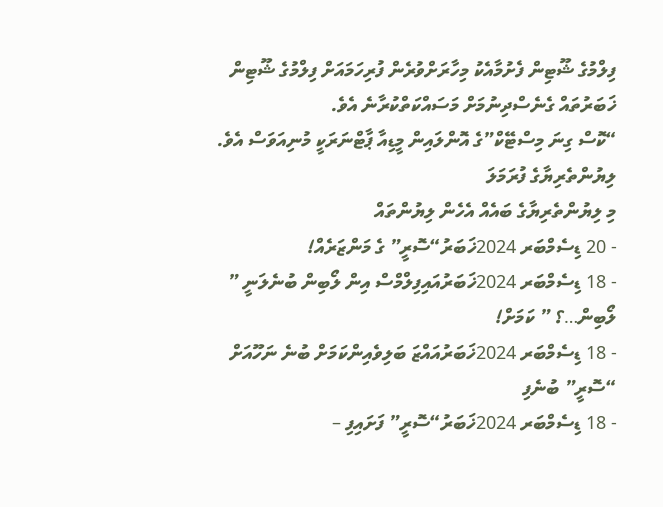ފިލްމުގެ ޝޫޓިން ފެށުމާއެކު މިހާރަށްވުރެން ފުރިހަމައަށް ފިލްމުގެ ޝޫޓިން ޚަބަރުތައް ގެނެސްދިނުމަށް މަސައްކަތްކުރާނެ އެވެ.
“ކޮސް ގިނަ މިސްޓޭކް”ގެ އޮންލައިން މީޑިއާ ޕާޓްނަރަކީ މުނިއަވަސް އެވެ.
ލިޔުންތެރިޔާގެ ފުރަމަލަ
މި ލިޔުންތެރިޔާގެ ބައެއް އެހެން ލިޔުންތައް
- 20 ޑިސެމްބަރ 2024ޚަބަރު“ސޮރީ” ގެ މަންޒަރެއް!
- 18 ޑިސެމްބަރ 2024ޚަބަރުއައިފިލްމްސް އިން ލޯބިން ބުނެލަނީ ” ލޯބިން…؟ ” ކަމަށް!
- 18 ޑިސެމްބަރ 2024ޚަބަރުއައްޒަ ބަލިވެއިންކަމަށް ބުނެ ނަހޫއަށް “ސޮރީ” ބުނެފި
- 18 ޑިސެމްބަރ 2024ޚަބަރު“ސޮރީ” ފަށައިފި –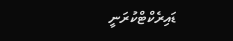ޑައިރެކްޓްކުރަނީ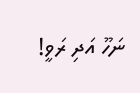ނަހޫ އަދި ރަވީ!